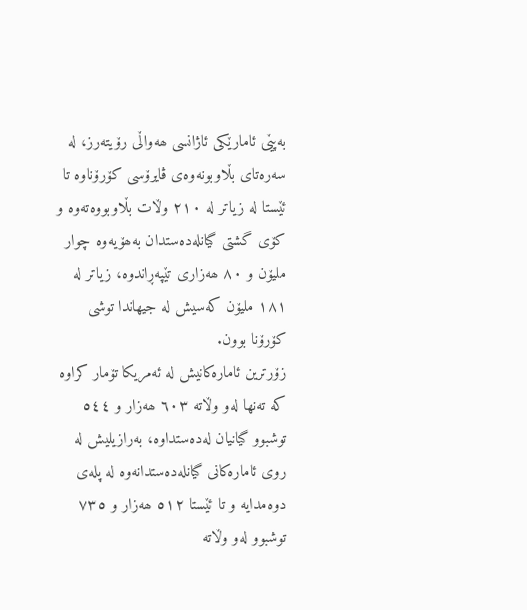بەپێی ئامارێکی ئاژانسی ھەواڵی رۆیتەرز، لە سەرەتای بڵاوبونەوەی ڤایرۆسی کۆرۆناوە تا ئێستا لە زیاتر لە ٢١٠ وڵات بڵاوبووەتەوە و کۆی گشتی گیانلەدەستدان بەھۆیەوە چوار ملیۆن و ٨٠ ھەزاری تێپەڕاندوە، زیاتر لە ١٨١ ملیۆن کەسیش لە جیھاندا توشی کۆرۆنا بوون.
زۆرترین ئامارەکانیش لە ئەمریکا تۆمار کراوە کە تەنھا لەو وڵاتە ٦٠٣ ھەزار و ٥٤٤ توشبوو گیانیان لەدەستداوە، بەرازیلیش لە روی ئامارەکانی گیانلەدەستدانەوە لە پلەی دوەمدایە و تا ئێستا ٥١٢ ھەزار و ٧٣٥ توشبوو لەو وڵاتە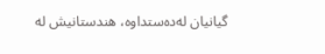گیانیان لەدەستداوە، ھندستانیش لە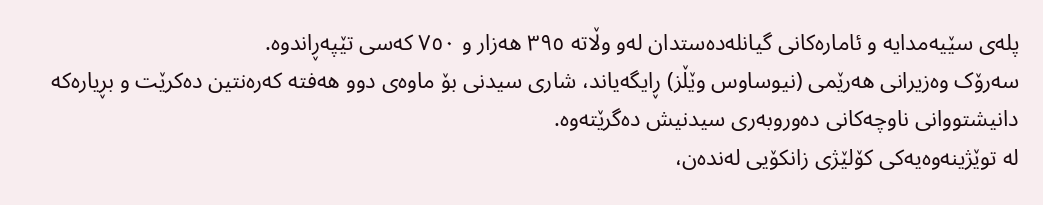پلەی سێیەمدایە و ئامارەکانی گیانلەدەستدان لەو وڵاتە ٣٩٥ ھەزار و ٧٥٠ کەسی تێپەڕاندوە.
سەرۆک وەزیرانی ھەرێمی (نیوساوس وێڵز) ڕایگەیاند، شاری سیدنی بۆ ماوەی دوو ھەفتە کەرەنتین دەکرێت و بڕیارەکە دانیشتووانی ناوچەکانی دەوروبەری سیدنیش دەگرێتەوە.
لە توێژینەوەیەکی کۆلێژی زانکۆیی لەندەن،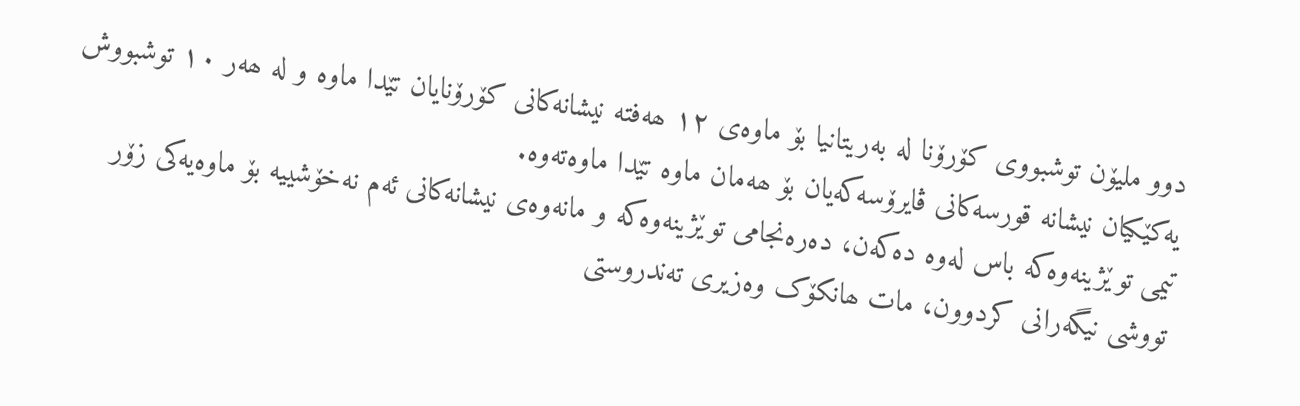دوو ملیۆن توشبووی کۆرۆنا لە بەریتانیا بۆ ماوەی ١٢ ھەفتە نیشانەکانی کۆرۆنایان تێدا ماوە و لە ھەر ١٠ توشبووش یەکێکیان نیشانە قورسەکانی ڤایرۆسەکەیان بۆ ھەمان ماوە تێدا ماوەتەوە.
تیمی توێژینەوەکە باس لەوە دەکەن، دەرەنجامی توێژینەوەکە و مانەوەی نیشانەکانی ئەم نەخۆشییە بۆ ماوەیەکی زۆر تووشی نیگەرانی کردوون، مات ھانکۆک وەزیری تەندروستی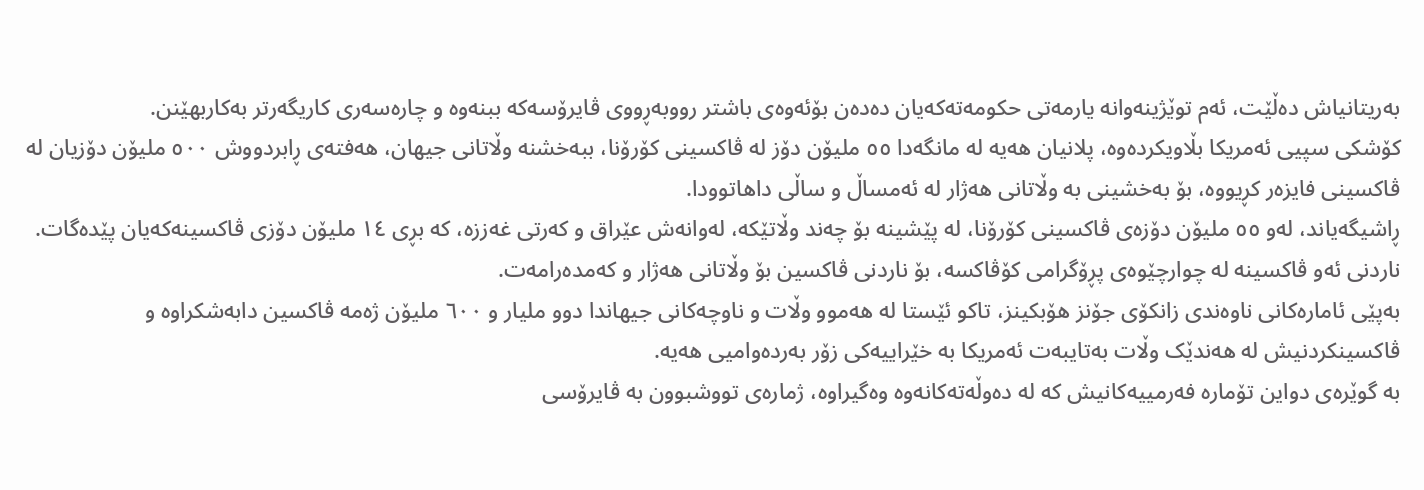بەریتانیاش دەڵێت، ئەم توێژینەوانە یارمەتی حکومەتەکەیان دەدەن بۆئەوەی باشتر رووبەڕووی ڤایرۆسەکە ببنەوە و چارەسەری کاریگەرتر بەکاربھێنن.
کۆشکی سپیی ئەمریکا بڵاویکردەوە، پلانیان ھەیە لە مانگەدا ٥٥ ملیۆن دۆز لە ڤاکسینی کۆرۆنا، ببەخشنە وڵاتانی جیھان، ھەفتەی ڕابردووش ٥٠٠ ملیۆن دۆزیان لە ڤاکسینی فایزەر کڕیووە، بۆ بەخشینی بە وڵاتانی ھەژار لە ئەمساڵ و ساڵی داھاتوودا.
ڕاشیگەیاند، لەو ٥٥ ملیۆن دۆزەی ڤاکسینی کۆرۆنا، لە پێشینە بۆ چەند وڵاتێکە، لەوانەش عێراق و کەرتی غەززە، کە بڕی ١٤ ملیۆن دۆزی ڤاکسینەکەیان پێدەگات.
ناردنی ئەو ڤاکسینە لە چوارچێوەی پڕۆگرامی کۆڤاکسە، بۆ ناردنی ڤاکسین بۆ وڵاتانی ھەژار و کەمدەرامەت.
بەپێی ئامارەکانی ناوەندی زانکۆی جۆنز ھۆبکینز، تاکو ئێستا لە ھەموو وڵات و ناوچەکانی جیھاندا دوو ملیار و ٦٠٠ ملیۆن ژەمە ڤاکسین دابەشکراوە و ڤاکسینکردنیش لە ھەندێک وڵات بەتایبەت ئەمریکا بە خێراییەکی زۆر بەردەوامیی ھەیە.
بە گوێرەی دواین تۆمارە فەرمییەکانیش کە لە دەوڵەتەکانەوە وەگیراوە، ژمارەی تووشبوون بە ڤایرۆسی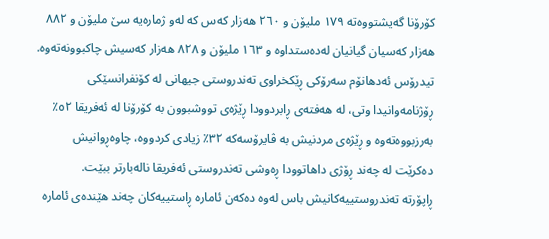کۆرۆنا گەیشتووەتە ١٧٩ ملیۆن و ٢٦٠ ھەزار کەس کە لەو ژمارەیە سێ ملیۆن و ٨٨٢ ھەزار کەسیان گیانیان لەدەستداوە و ١٦٣ ملیۆن و ٨٢٨ ھەزار کەسیش چاکبوونەتەوە.
تیدرۆس ئەدھانۆم سەرۆکی ڕێکخراوی تەندروستی جیھانی لە کۆنفرانسێکی ڕۆژنامەوانیدا وتی، لە ھەفتەی ڕابردوودا ڕێژەی تووشبوون بە کۆرۆنا لە ئەفریقا ٥٢٪ بەرزبووەتەوە و ڕێژەی مردنیش بە ڤایرۆسەکە ٣٢٪ زیادی کردووە، چاوەڕوانیش دەکرێت لە چەند ڕۆژی داھاتوودا ڕەوشی تەندروستی ئەفریقا نالەبارتر ببێت.
ڕاپۆرتە تەندروستییەکانیش باس لەوە دەکەن ئامارە ڕاستییەکان چەند ھێندەی ئامارە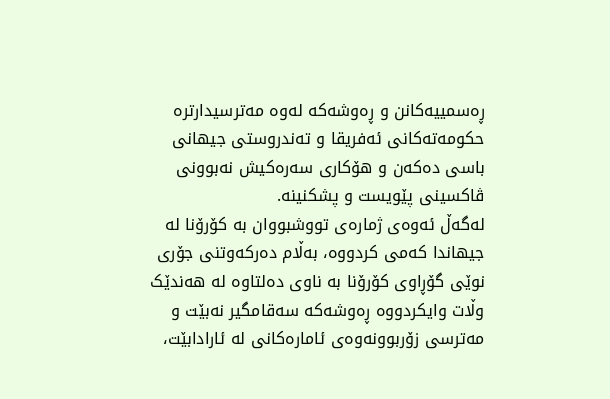ڕەسمییەکانن و ڕەوشەکە لەوە مەترسیدارترە حکومەتەکانی ئەفریقا و تەندروستی جیھانی باسی دەکەن و ھۆکاری سەرەکیش نەبوونی ڤاکسینی پێویست و پشکنینە.
لەگەڵ ئەوەی ژمارەی تووشبووان بە کۆرۆنا لە جیھاندا کەمی کردووە، بەڵام دەرکەوتنی جۆری نوێی گۆڕاوی کۆرۆنا بە ناوی دەلتاوە لە ھەندێک وڵات وایکردووە ڕەوشەکە سەقامگیر نەبێت و مەترسی زۆربوونەوەی ئامارەکانی لە ئارادابێت،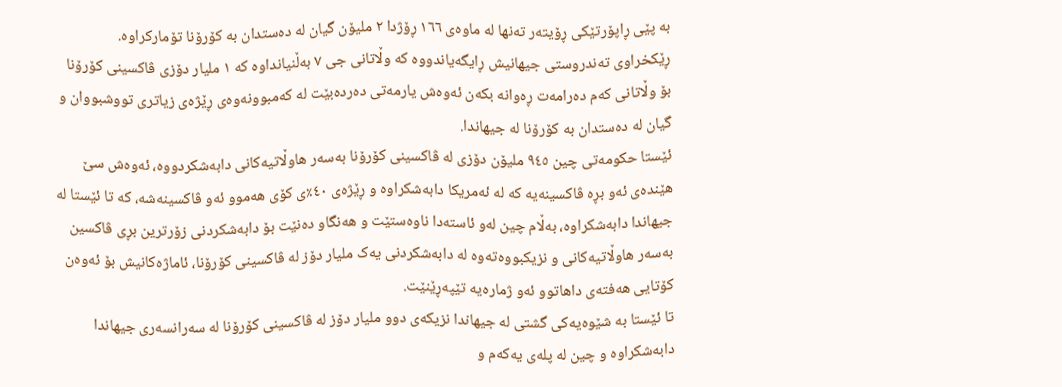بە پێی ڕاپۆرتێکی ڕۆیتەر تەنھا لە ماوەی ١٦٦ ڕۆژدا ٢ ملیۆن گیان لە دەستدان بە کۆرۆنا تۆمارکراوە.
ڕێکخراوی تەندروستی جیھانیش ڕایگەیاندووە کە وڵاتانی جی ٧ بەڵنیانداوە کە ١ ملیار دۆزی ڤاکسینی کۆرۆنا بۆ وڵاتانی کەم دەرامەت ڕەوانە بکەن ئەوەش یارمەتی دەردەبێت لە کەمبوونەوەی ڕێژەی زیاتری تووشبووان و گیان لە دەستدان بە کۆرۆنا لە جیھاندا.
ئێستا حکومەتی چین ٩٤٥ ملیۆن دۆزی لە ڤاکسینی کۆرۆنا بەسەر ھاوڵاتیەکانی دابەشکردووە، ئەوەش سێ ھێندەی ئەو بڕە ڤاکسینەیە کە لە ئەمریکا دابەشکراوە و ڕێژەی ٤٠٪ی کۆی ھەموو ئەو ڤاکسینەشە، کە تا ئێستا لە جیھاندا دابەشکراوە، بەڵام چین لەو ئاستەدا ناوەستێت و ھەنگاو دەنێت بۆ دابەشکردنی زۆرترین بڕی ڤاکسین بەسەر ھاوڵاتیەکانی و نزیکبووەتەوە لە دابەشکردنی یەک ملیار دۆز لە ڤاکسینی کۆرۆنا، ئاماژەکانیش بۆ ئەوەن کۆتایی ھەفتەی داھاتوو ئەو ژمارەیە تێپەڕێنێت.
تا ئێستا بە شێوەیەکی گشتی لە جیھاندا نزیکەی دوو ملیار دۆز لە ڤاکسینی کۆرۆنا لە سەرانسەری جیھاندا دابەشکراوە و چین لە پلەی یەکەم و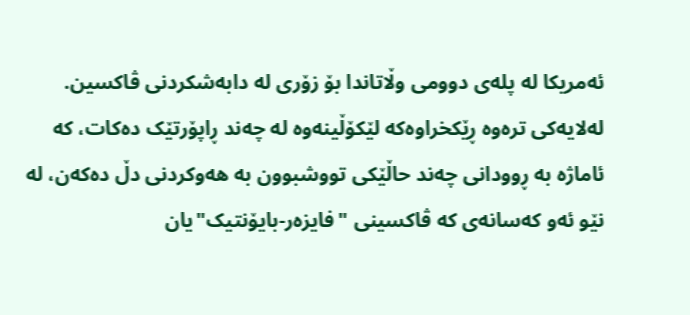ئەمریکا لە پلەی دوومی وڵاتاندا بۆ زۆری لە دابەشکردنی ڤاکسین.
لەلایەکی ترەوە ڕێکخراوەکە لێکۆڵینەوە لە چەند ڕاپۆرتێک دەکات، کە ئاماژە بە ڕوودانی چەند حاڵێکی تووشبوون بە ھەوکردنی دڵ دەکەن، لە نێو ئەو کەسانەی کە ڤاکسینی "فایزەر-بایۆنتیک"یان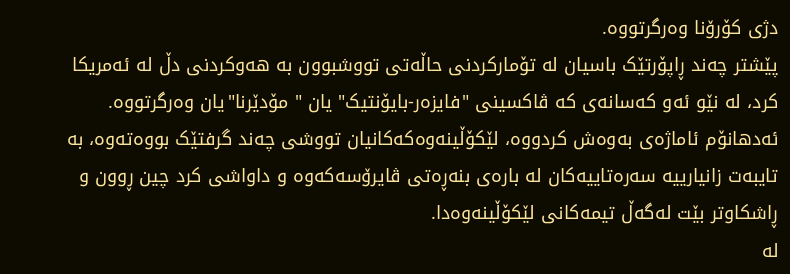دژی کۆرۆنا وەرگرتووە.
پێشتر چەند ڕاپۆرتێک باسیان لە تۆمارکردنی حاڵەتی تووشبوون بە ھەوکردنی دڵ لە ئەمریکا کرد، لە نێو ئەو کەسانەی کە ڤاکسینی "فایزەر-بایۆنتیک" یان " مۆدێرنا"یان وەرگرتووە.
ئەدھانۆم ئاماژەی بەوەش کردووە، لێکۆڵینەوەکەکانیان تووشی چەند گرفتێک بووەتەوە، بە تایبەت زانیارییە سەرەتاییەکان لە بارەی بنەڕەتی ڤایرۆسەکەوە و داواشی کرد چین ڕوون و ڕاشکاوتر بێت لەگەڵ تیمەکانی لێکۆڵینەوەدا.
لە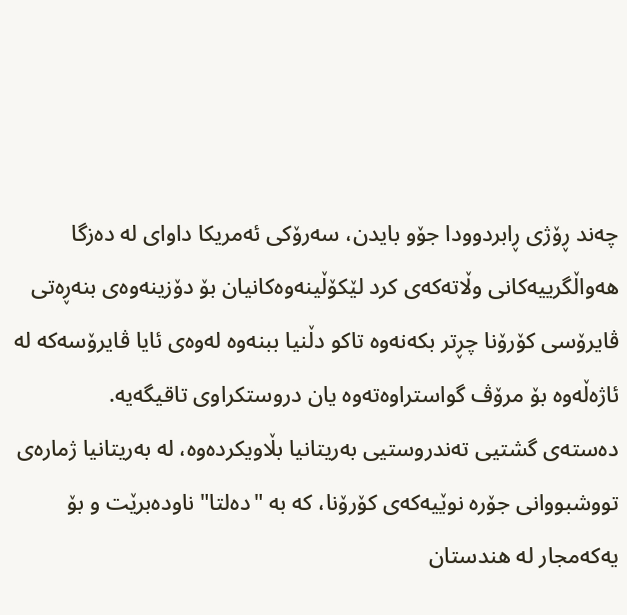چەند ڕۆژی ڕابردوودا جۆو بایدن، سەرۆکی ئەمریکا داوای لە دەزگا ھەواڵگرییەکانی وڵاتەکەی کرد لێکۆڵینەوەکانیان بۆ دۆزینەوەی بنەڕەتی ڤایرۆسی کۆرۆنا چڕتر بکەنەوە تاکو دڵنیا ببنەوە لەوەی ئایا ڤایرۆسەکە لە ئاژەڵەوە بۆ مرۆڤ گواستراوەتەوە یان دروستکراوی تاقیگەیە.
دەستەی گشتیی تەندروستیی بەریتانیا بڵاویکردەوە، لە بەریتانیا ژمارەی تووشبووانی جۆرە نوێیەکەی کۆرۆنا، کە بە "دەلتا" ناودەبرێت و بۆ یەکەمجار لە ھندستان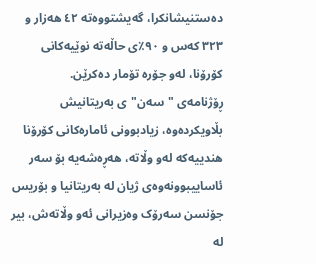دەستنیشانکرا، گەیشتووەتە ٤٢ ھەزار و ٣٢٣ کەس و ٩٠٪ی حاڵەتە نوێیەکانی کۆرۆنا، لەو جۆرە تۆمار دەکرێن.
ڕۆژنامەی "سەن"ی بەریتانیش بڵاویکردەوە، زیادبوونی ئامارەکانی کۆرۆنا ھندییەکە لەو وڵاتە، ھەڕەشەیە بۆ سەر ئاساییبوونەوەی ژیان لە بەریتانیا و بۆریس جۆنسن سەرۆک وەزیرانی ئەو وڵاتەش، بیر لە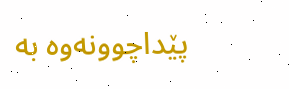پێداچوونەوە بە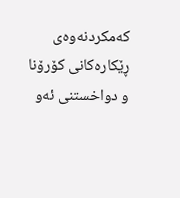کەمکردنەوەی ڕێکارەکانی کۆرۆنا و دواخستنی ئەو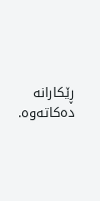ڕێکارانە دەکاتەوە.